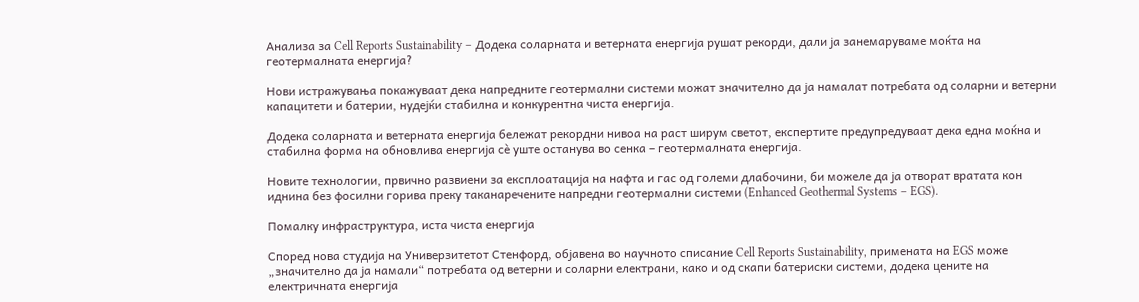Анализа за Cell Reports Sustainability – Додека соларната и ветерната енергија рушат рекорди, дали ја занемаруваме моќта на геотермалната енергија?

Нови истражувања покажуваат дека напредните геотермални системи можат значително да ја намалат потребата од соларни и ветерни капацитети и батерии, нудејќи стабилна и конкурентна чиста енергија.

Додека соларната и ветерната енергија бележат рекордни нивоа на раст ширум светот, експертите предупредуваат дека една моќна и стабилна форма на обновлива енергија сè уште останува во сенка – геотермалната енергија.

Новите технологии, првично развиени за експлоатација на нафта и гас од големи длабочини, би можеле да ја отворат вратата кон иднина без фосилни горива преку таканаречените напредни геотермални системи (Enhanced Geothermal Systems – EGS).

Помалку инфраструктура, иста чиста енергија

Според нова студија на Универзитетот Стенфорд, објавена во научното списание Cell Reports Sustainability, примената на EGS може „значително да ја намали“ потребата од ветерни и соларни електрани, како и од скапи батериски системи, додека цените на електричната енергија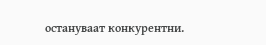остануваат конкурентни.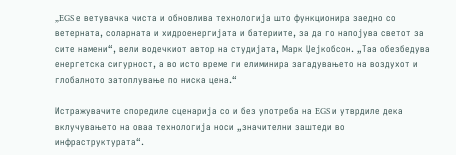„EGS е ветувачка чиста и обновлива технологија што функционира заедно со ветерната, соларната и хидроенергијата и батериите, за да го напојува светот за сите намени“, вели водечкиот автор на студијата, Марк Џејкобсон. „Таа обезбедува енергетска сигурност, а во исто време ги елиминира загадувањето на воздухот и глобалното затоплување по ниска цена.“

Истражувачите споредиле сценарија со и без употреба на EGS и утврдиле дека вклучувањето на оваа технологија носи „значителни заштеди во инфраструктурата“.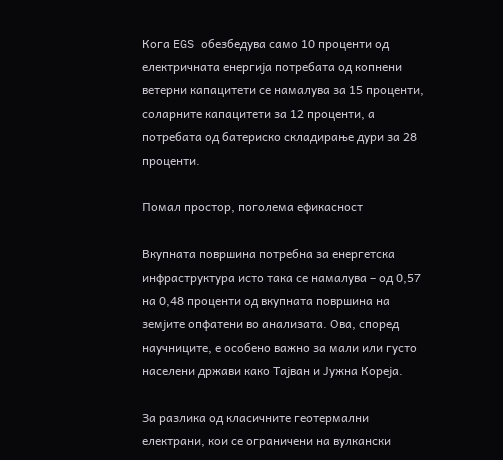Кога EGS обезбедува само 10 проценти од електричната енергија потребата од копнени ветерни капацитети се намалува за 15 проценти, соларните капацитети за 12 проценти, а потребата од батериско складирање дури за 28 проценти.

Помал простор, поголема ефикасност

Вкупната површина потребна за енергетска инфраструктура исто така се намалува – од 0,57 на 0,48 проценти од вкупната површина на земјите опфатени во анализата. Ова, според научниците, е особено важно за мали или густо населени држави како Тајван и Јужна Кореја.

За разлика од класичните геотермални електрани, кои се ограничени на вулкански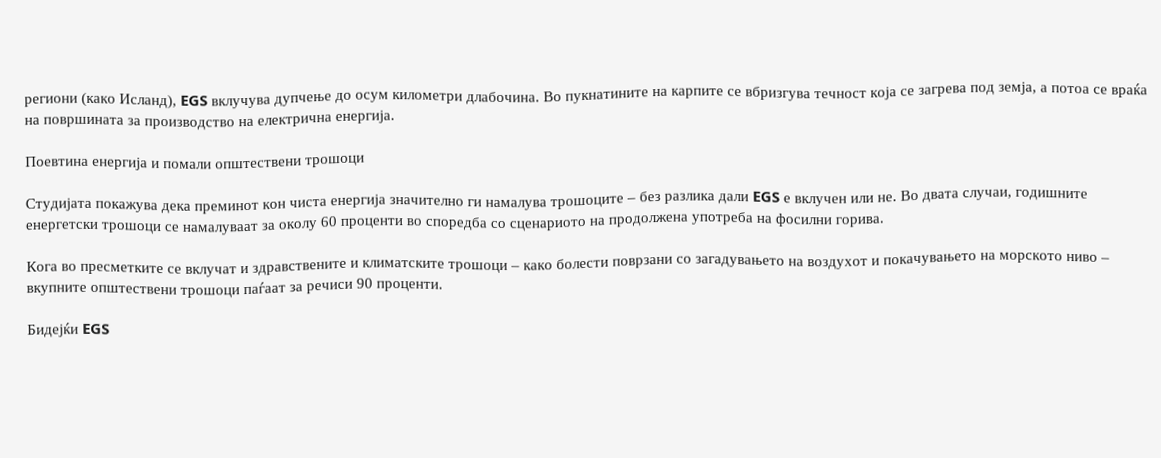региони (како Исланд), EGS вклучува дупчење до осум километри длабочина. Во пукнатините на карпите се вбризгува течност која се загрева под земја, а потоа се враќа на површината за производство на електрична енергија.

Поевтина енергија и помали општествени трошоци

Студијата покажува дека преминот кон чиста енергија значително ги намалува трошоците – без разлика дали EGS е вклучен или не. Во двата случаи, годишните енергетски трошоци се намалуваат за околу 60 проценти во споредба со сценариото на продолжена употреба на фосилни горива.

Кога во пресметките се вклучат и здравствените и климатските трошоци – како болести поврзани со загадувањето на воздухот и покачувањето на морското ниво – вкупните општествени трошоци паѓаат за речиси 90 проценти.

Бидејќи EGS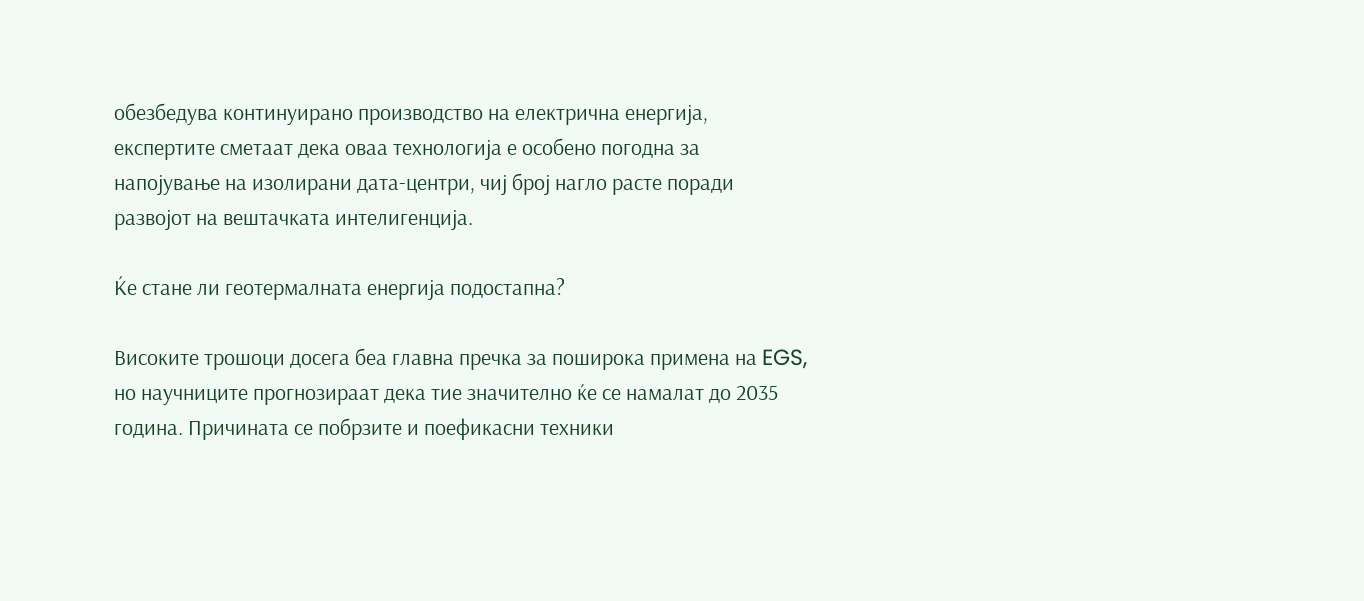обезбедува континуирано производство на електрична енергија, експертите сметаат дека оваа технологија е особено погодна за напојување на изолирани дата-центри, чиј број нагло расте поради развојот на вештачката интелигенција.

Ќе стане ли геотермалната енергија подостапна?

Високите трошоци досега беа главна пречка за поширока примена на EGS, но научниците прогнозираат дека тие значително ќе се намалат до 2035 година. Причината се побрзите и поефикасни техники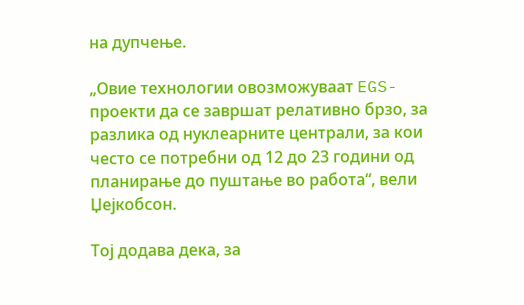на дупчење.

„Овие технологии овозможуваат EGS-проекти да се завршат релативно брзо, за разлика од нуклеарните централи, за кои често се потребни од 12 до 23 години од планирање до пуштање во работа“, вели Џејкобсон.

Тој додава дека, за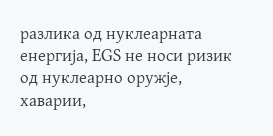разлика од нуклеарната енергија, EGS не носи ризик од нуклеарно оружје, хаварии,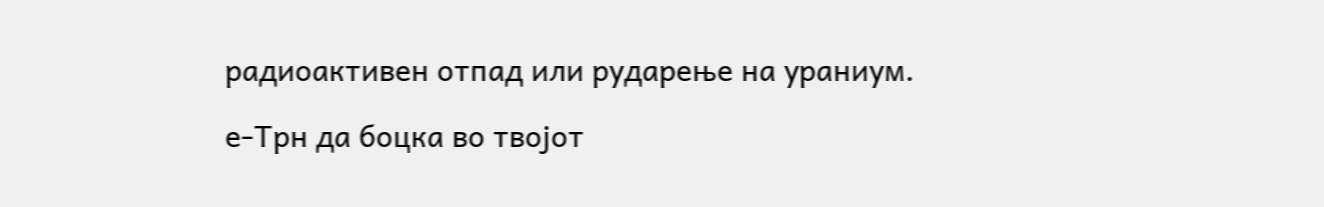радиоактивен отпад или рударење на ураниум.

е-Трн да боцка во твојот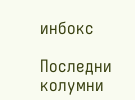инбокс

Последни колумни